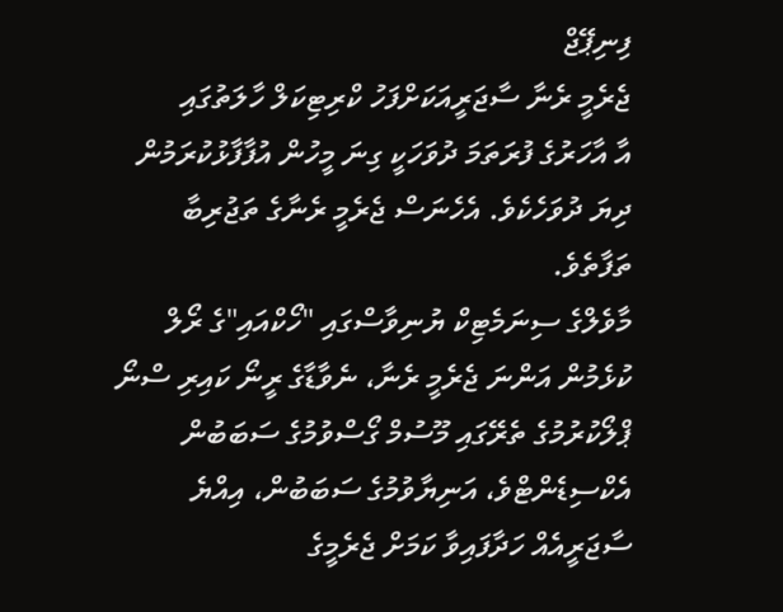ފިނިޕޭޖް
ޖެރެމީ ރެނާ ސާޖަރީއަކަށްފަހު ކްރިޓިކަލް ހާލަތުގައި
އާ އާހަރުގެ ފުރަތަމަ ދުވަހަކީ ގިނަ މީހުން އުފާފާޅުކުރަމުން ދިޔަ ދުވަހެކެވެ. އެހެނަސް ޖެރެމީ ރެނާގެ ތަޖުރިބާ ތަފާތެވެ.
މާވެލްގެ ސިނަމެޓިކް ޔުނިވާސްގައި "ހޯކްއައި"ގެ ރޯލް ކުޅެމުން އަންނަ ޖެރެމީ ރެނާ، ނެވާޑާގެ ރީނޯ ކައިރި ސްނޯ ޕްލޯކުރުމުގެ ތެރޭގައި މޫސުމް ގޯސްވުމުގެ ސަބަބުން އެކްސިޑެންޓްވެ، އަނިޔާވުމުގެ ސަބަބުން، އިއްޔެ ސާޖަރީއެއް ހަދާފައިވާ ކަމަށް ޖެރެމީގެ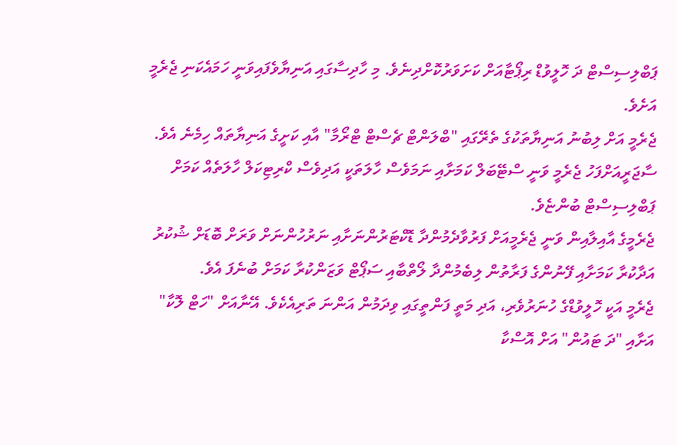ޕަބްލިސިސްޓް ދަ ހޮލީވުޑް ރިޕޯޓާއަށް ކަށަވަރުކޮށްދިނެވެ. މި ހާދިސާގައި އަނިޔާވެފައިވަނީ ހަމައެކަނި ޖެރެމީ އަށެވެ.
ޖެރެމީ އަށް ލިބުނު އަނިޔާތަކުގެ ތެރޭގައި "ބްލަންޓް ޗެސްޓް ޓްރޯމާ" އާއި ކަށީގެ އަނިޔާތައް ހިމެނެ އެވެ.
ސާޖަރީއަށްފަހު ޖެރެމީ ވަނީ ސްޓޭބަލް ކަމަށާއި ނަމަވެސް ހާލަތަކީ އަދިވެސް ކްރިޓިކަލް ހާލަތެއް ކަމަށް ޕަބްލިސިސްޓް ބުންޏެވެ.
ޖެރެމީގެ އާއިލާއިން ވަނީ ޖެރެމީއަށް ފަރުވާދެމުންދާ ޑޮކްޓަރުންނަށާއި ނަރުހުންނަށް ވަރަށް ބޮޑަށް ޝުކުރު އަދާކުރާ ކަމަށާއި ފޭނުންގެ ފަރާތުން ލިބެމުންދާ ލޯތްބާއި ސަޕޯޓް ވަޒަންކުރާ ކަމަށް ބުނެފަ އެވެ.
ޖެރެމީ އަކީ ހޮލީވުޑްގެ ހުނަރުވެރި، އަދި މަތީ ފަންތީގައި ވިދަމުން އަންނަ ތަރިއެކެވެ. އޭނާއަށް "ހަޓް ލޮކާ" އަށާއި "ދަ ޓައުން" އަށް އޮސްކާ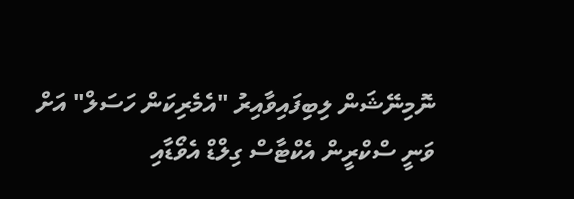ނޮމިނޭޝަން ލިބިފައިވާއިރު "އެމެރިކަން ހަސަލް" އަށް ވަނީ ސްކްރީން އެކްޓާސް ގިލްޑް އެވޯޑާއި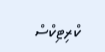ކްރިޓިކްސް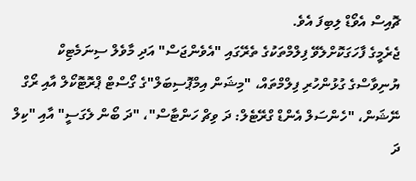ޗޮއިސް އެވޯޑް ލިބިފަ އެވެ.
ޖެރެމީގެ ފާހަގަކޮށްލެވޭ ފިލްމްތަކުގެ ތެރޭގައި "އެވެންޖަސް" އަދި މާވެލް ސިނަމެޓިކް ޔުނިވާސްގެ ގުޅުންހުރި ފިލްމްތައް، "މިޝަން އިމްޕޮސިބަލް"ގެ ގޯސްޓް ޕްރޮޓޮކޯލް އާއި ރޯގް ނޭޝަން، "ހެންސަލް އެންޑް ގްރޭޓެލް: ދަ ވިޗް ހަންޓާސް"، "ދަ ބޯން ލެގަސީ" އާއި "ކިލް ދަ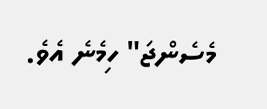މެސެންޖަ" ހިމެނެ އެވެ.